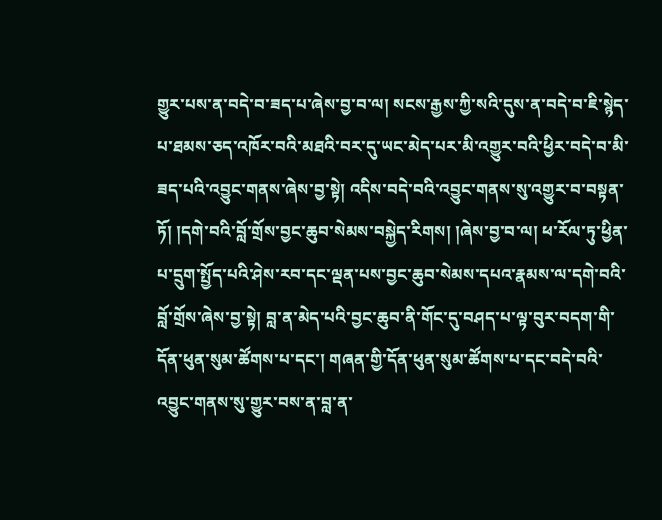གྱུར་པས་ན་བདེ་བ་ཟད་པ་ཞེས་བྱ་བ་ལ། སངས་རྒྱས་ཀྱི་སའི་དུས་ན་བདེ་བ་ཇི་སྙེད་པ་ཐམས་ཅད་འཁོར་བའི་མཐའི་བར་དུ་ཡང་མེད་པར་མི་འགྱུར་བའི་ཕྱིར་བདེ་བ་མི་ཟད་པའི་འབྱུང་གནས་ཞེས་བྱ་སྟེ། འདིས་བདེ་བའི་འབྱུང་གནས་སུ་འགྱུར་བ་བསྟན་ཏོ། །དགེ་བའི་བློ་གྲོས་བྱང་ཆུབ་སེམས་བསྐྱེད་རིགས། །ཞེས་བྱ་བ་ལ། ཕ་རོལ་ཏུ་ཕྱིན་པ་དྲུག་སྤྱོད་པའི་ཤེས་རབ་དང་ལྡན་པས་བྱང་ཆུབ་སེམས་དཔའ་རྣམས་ལ་དགེ་བའི་བློ་གྲོས་ཞེས་བྱ་སྟེ། བླ་ན་མེད་པའི་བྱང་ཆུབ་ནི་གོང་དུ་བཤད་པ་ལྟ་བུར་བདག་གི་དོན་ཕུན་སུམ་ཚོགས་པ་དང་། གཞན་གྱི་དོན་ཕུན་སུམ་ཚོགས་པ་དང་བདེ་བའི་འབྱུང་གནས་སུ་གྱུར་བས་ན་བླ་ན་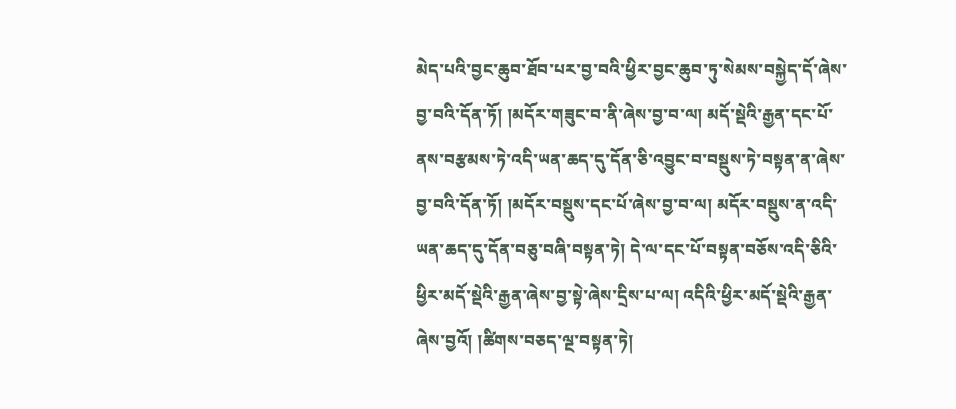མེད་པའི་བྱང་ཆུབ་ཐོབ་པར་བྱ་བའི་ཕྱིར་བྱང་ཆུབ་ཏུ་སེམས་བསྐྱེད་དོ་ཞེས་བྱ་བའི་དོན་ཏོ། །མདོར་གཟུང་བ་ནི་ཞེས་བྱ་བ་ལ། མདོ་སྡེའི་རྒྱན་དང་པོ་ནས་བརྩམས་ཏེ་འདི་ཡན་ཆད་དུ་དོན་ཅི་འབྱུང་བ་བསྡུས་ཏེ་བསྟན་ན་ཞེས་བྱ་བའི་དོན་ཏོ། །མདོར་བསྡུས་དང་པོ་ཞེས་བྱ་བ་ལ། མདོར་བསྡུས་ན་འདི་ཡན་ཆད་དུ་དོན་བཅུ་བཞི་བསྟན་ཏེ། དེ་ལ་དང་པོ་བསྟན་བཅོས་འདི་ཅིའི་ཕྱིར་མདོ་སྡེའི་རྒྱན་ཞེས་བྱ་སྟེ་ཞེས་དྲིས་པ་ལ། འདིའི་ཕྱིར་མདོ་སྡེའི་རྒྱན་ཞེས་བྱའོ། །ཚིགས་བཅད་ལྔ་བསྟན་ཏེ།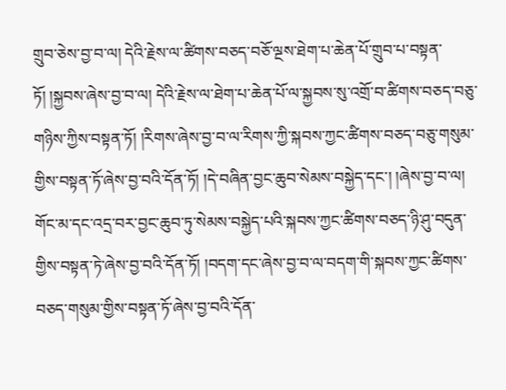གྲུབ་ཅེས་བྱ་བ་ལ། དེའི་རྗེས་ལ་ཚིགས་བཅད་བཅོ་ལྔས་ཐེག་པ་ཆེན་པོ་གྲུབ་པ་བསྟན་ཏོ། །སྐྱབས་ཞེས་བྱ་བ་ལ། དེའི་རྗེས་ལ་ཐེག་པ་ཆེན་པོ་ལ་སྐྱབས་སུ་འགྲོ་བ་ཚིགས་བཅད་བཅུ་གཉིས་ཀྱིས་བསྟན་ཏོ། །རིགས་ཞེས་བྱ་བ་ལ་རིགས་ཀྱི་སྐབས་ཀྱང་ཚིགས་བཅད་བཅུ་གསུམ་གྱིས་བསྟན་ཏོ་ཞེས་བྱ་བའི་དོན་ཏོ། །དེ་བཞིན་བྱང་ཆུབ་སེམས་བསྐྱེད་དང་། །ཞེས་བྱ་བ་ལ། གོང་མ་དང་འདྲ་བར་བྱང་ཆུབ་ཏུ་སེམས་བསྐྱེད་པའི་སྐབས་ཀྱང་ཚིགས་བཅད་ཉི་ཤུ་བདུན་གྱིས་བསྟན་ཏེ་ཞེས་བྱ་བའི་དོན་ཏོ། །བདག་དང་ཞེས་བྱ་བ་ལ་བདག་གི་སྐབས་ཀྱང་ཚིགས་བཅད་གསུམ་གྱིས་བསྟན་ཏོ་ཞེས་བྱ་བའི་དོན་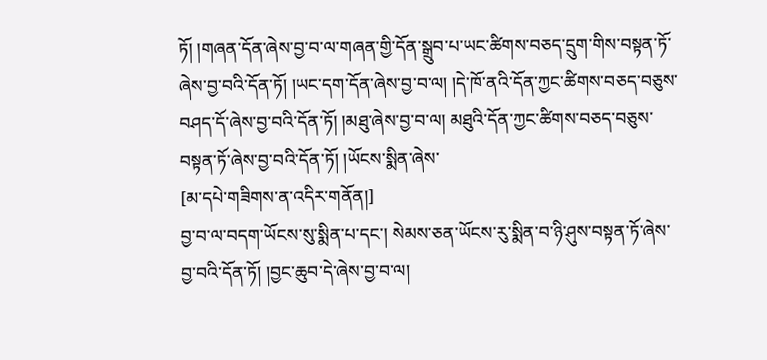ཏོ། །གཞན་དོན་ཞེས་བྱ་བ་ལ་གཞན་གྱི་དོན་སྒྲུབ་པ་ཡང་ཚིགས་བཅད་དྲུག་གིས་བསྟན་ཏོ་ཞེས་བྱ་བའི་དོན་ཏོ། །ཡང་དག་དོན་ཞེས་བྱ་བ་ལ། །དེ་ཁོ་ནའི་དོན་ཀྱང་ཚིགས་བཅད་བཅུས་བཤད་དོ་ཞེས་བྱ་བའི་དོན་ཏོ། །མཐུ་ཞེས་བྱ་བ་ལ། མཐུའི་དོན་ཀྱང་ཚིགས་བཅད་བཅུས་བསྟན་ཏོ་ཞེས་བྱ་བའི་དོན་ཏོ། །ཡོངས་སྨིན་ཞེས་
[མ་དཔེ་གཟིགས་ན་འདིར་གནོན།]
བྱ་བ་ལ་བདག་ཡོངས་སུ་སྨིན་པ་དང་། སེམས་ཅན་ཡོངས་རུ་སྨིན་བ་ཉི་ཤུས་བསྟན་ཏོ་ཞེས་བྱ་བའི་དོན་ཏོ། །བྱང་ཆུབ་དེ་ཞེས་བྱ་བ་ལ།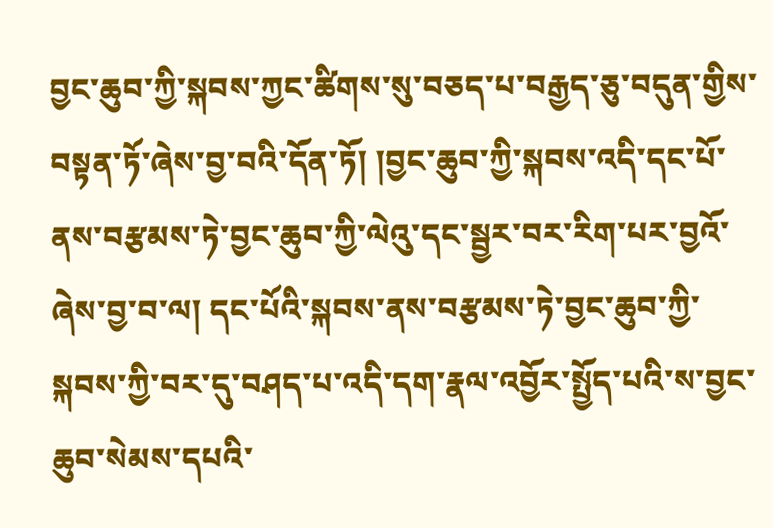བྱང་ཆུབ་ཀྱི་སྐབས་ཀྱང་ཚིགས་སུ་བཅད་པ་བརྒྱད་ཅུ་བདུན་གྱིས་བསྟན་ཏོ་ཞེས་བྱ་བའི་དོན་ཏོ། །བྱང་ཆུབ་ཀྱི་སྐབས་འདི་དང་པོ་ནས་བརྩམས་ཏེ་བྱང་ཆུབ་ཀྱི་ལེའུ་དང་སྦྱར་བར་རིག་པར་བྱའོ་ཞེས་བྱ་བ་ལ། དང་པོའི་སྐབས་ནས་བརྩམས་ཏེ་བྱང་ཆུབ་ཀྱི་སྐབས་ཀྱི་བར་དུ་བཤད་པ་འདི་དག་རྣལ་འབྱོར་སྤྱོད་པའི་ས་བྱང་ཆུབ་སེམས་དཔའི་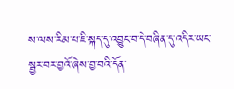ས་ལས་རིམ་པ་ཇི་སྐད་དུ་འབྱུང་བ་དེ་བཞིན་དུ་འདིར་ཡང་སྦྱར་བར་བྱའོ་ཞེས་བྱ་བའི་དོན་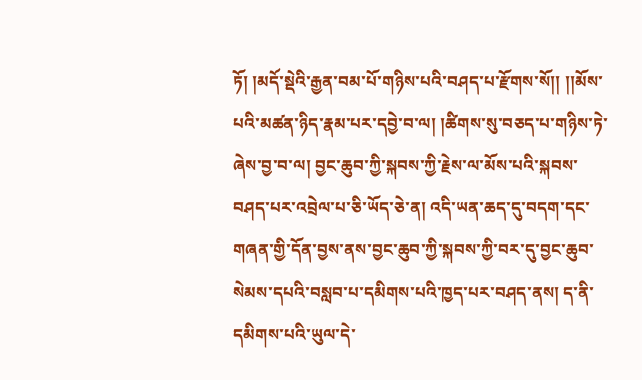ཏོ། །མདོ་སྡེའི་རྒྱན་བམ་པོ་གཉིས་པའི་བཤད་པ་རྫོགས་སོ།། །།མོས་པའི་མཚན་ཉིད་རྣམ་པར་དབྱེ་བ་ལ། །ཚིགས་སུ་བཅད་པ་གཉིས་ཏེ་ཞེས་བྱ་བ་ལ། བྱང་ཆུབ་ཀྱི་སྐབས་ཀྱི་རྗེས་ལ་མོས་པའི་སྐབས་བཤད་པར་འབྲེལ་པ་ཅི་ཡོད་ཅེ་ན། འདི་ཡན་ཆད་དུ་བདག་དང་གཞན་གྱི་དོན་བྱས་ནས་བྱང་ཆུབ་ཀྱི་སྐབས་ཀྱི་བར་དུ་བྱང་ཆུབ་སེམས་དཔའི་བསླབ་པ་དམིགས་པའི་ཁྱད་པར་བཤད་ནས། ད་ནི་དམིགས་པའི་ཡུལ་དེ་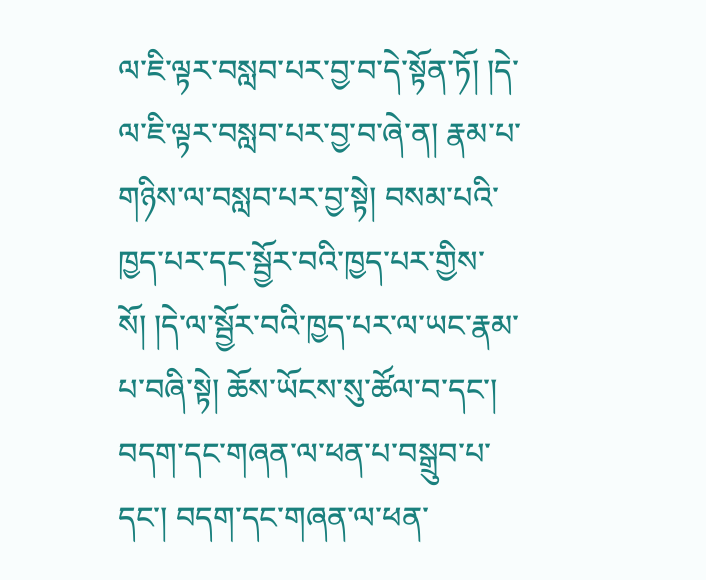ལ་ཇི་ལྟར་བསླབ་པར་བྱ་བ་དེ་སྟོན་ཏོ། །དེ་ལ་ཇི་ལྟར་བསླབ་པར་བྱ་བ་ཞེ་ན། རྣམ་པ་གཉིས་ལ་བསླབ་པར་བྱ་སྟེ། བསམ་པའི་ཁྱད་པར་དང་སྦྱོར་བའི་ཁྱད་པར་གྱིས་སོ། །དེ་ལ་སྦྱོར་བའི་ཁྱད་པར་ལ་ཡང་རྣམ་པ་བཞི་སྟེ། ཆོས་ཡོངས་སུ་ཚོལ་བ་དང་། བདག་དང་གཞན་ལ་ཕན་པ་བསྒྲུབ་པ་དང་། བདག་དང་གཞན་ལ་ཕན་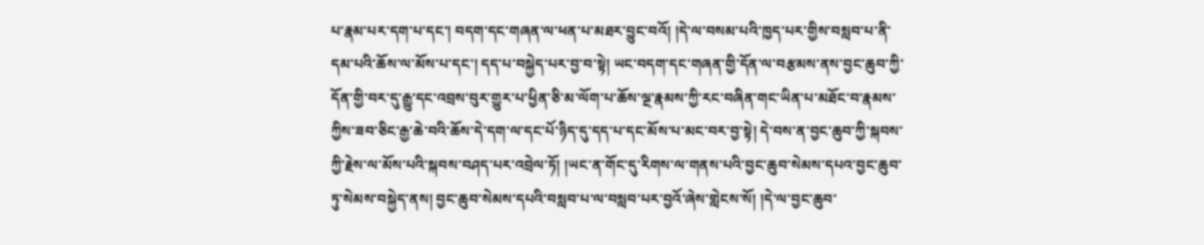པ་རྣམ་པར་དག་པ་དང་། བདག་དང་གཞན་ལ་ཕན་པ་མཐར་བྱུང་བའོ། །དེ་ལ་བསམ་པའི་ཁྱད་པར་གྱིས་བསླབ་པ་ནི་དམ་པའི་ཆོས་ལ་མོས་པ་དང་། དད་པ་བསྐྱེད་པར་བྱ་བ་སྟེ། ཡང་བདག་དང་གཞན་གྱི་དོན་ལ་བརྩམས་ནས་བྱང་ཆུབ་ཀྱི་དོན་གྱི་བར་དུ་རྒྱུ་དང་འབྲས་བུར་གྱུར་པ་ཕྱིན་ཅི་མ་ལོག་པ་ཆོས་ལྔ་རྣམས་ཀྱི་རང་བཞིན་གང་ཡིན་པ་མཐོང་བ་རྣམས་ཀྱིས་ཟབ་ཅིང་རྒྱ་ཆེ་བའི་ཆོས་དེ་དག་ལ་དང་པོ་ཉིད་དུ་དད་པ་དང་མོས་པ་མང་བར་བྱ་སྟེ། དེ་བས་ན་བྱང་ཆུབ་ཀྱི་སྐབས་ཀྱི་རྗེས་ལ་མོས་པའི་སྐབས་བཤད་པར་འབྲེལ་ཏོ། །ཡང་ན་གོང་དུ་རིགས་ལ་གནས་པའི་བྱང་ཆུབ་སེམས་དཔའ་བྱང་ཆུབ་ཏུ་སེམས་བསྐྱེད་ནས། བྱང་ཆུབ་སེམས་དཔའི་བསླབ་པ་ལ་བསླབ་པར་བྱའོ་ཞེས་གླེངས་སོ། །དེ་ལ་བྱང་ཆུབ་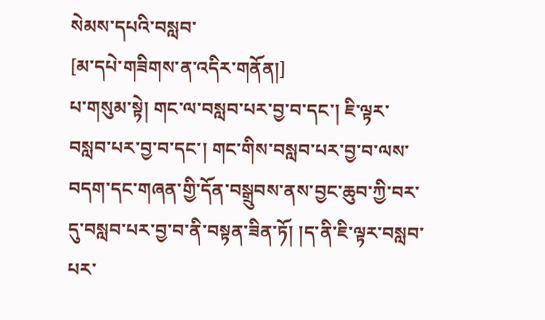སེམས་དཔའི་བསླབ་
[མ་དཔེ་གཟིགས་ན་འདིར་གནོན།]
པ་གསུམ་སྟེ། གང་ལ་བསླབ་པར་བྱ་བ་དང་། ཇི་ལྟར་བསླབ་པར་བྱ་བ་དང་། གང་གིས་བསླབ་པར་བྱ་བ་ལས་བདག་དང་གཞན་གྱི་དོན་བསྒྲུབས་ནས་བྱང་ཆུབ་ཀྱི་བར་དུ་བསླབ་པར་བྱ་བ་ནི་བསྟན་ཟིན་ཏོ། །ད་ནི་ཇི་ལྟར་བསླབ་པར་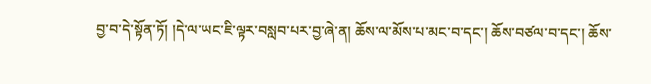བྱ་བ་དེ་སྟོན་ཏོ། །དེ་ལ་ཡང་ཇི་ལྟར་བསླབ་པར་བྱ་ཞེ་ན། ཆོས་ལ་མོས་པ་མང་བ་དང་། ཆོས་བཙལ་བ་དང་། ཆོས་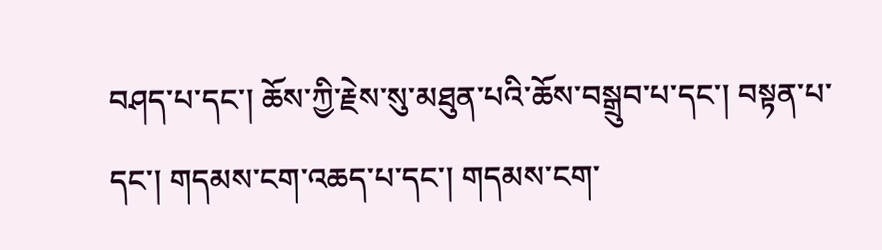བཤད་པ་དང་། ཆོས་ཀྱི་རྗེས་སུ་མཐུན་པའི་ཆོས་བསྒྲུབ་པ་དང་། བསྟན་པ་དང་། གདམས་ངག་འཆད་པ་དང་། གདམས་ངག་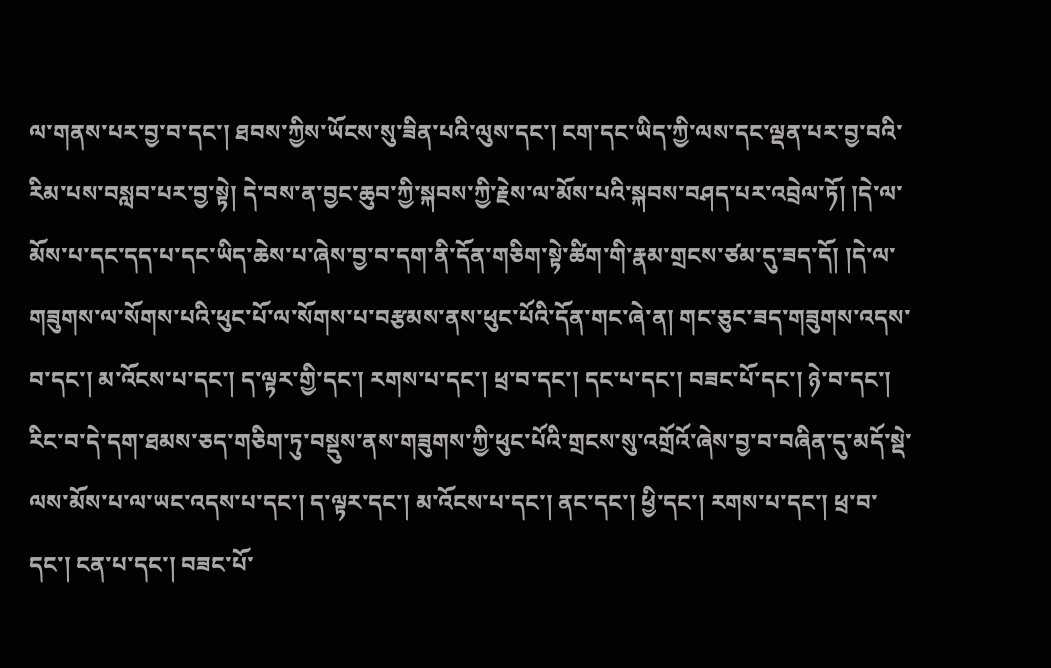ལ་གནས་པར་བྱ་བ་དང་། ཐབས་ཀྱིས་ཡོངས་སུ་ཟིན་པའི་ལུས་དང་། ངག་དང་ཡིད་ཀྱི་ལས་དང་ལྡན་པར་བྱ་བའི་རིམ་པས་བསླབ་པར་བྱ་སྟེ། དེ་བས་ན་བྱང་ཆུབ་ཀྱི་སྐབས་ཀྱི་རྗེས་ལ་མོས་པའི་སྐབས་བཤད་པར་འབྲེལ་ཏོ། །དེ་ལ་མོས་པ་དང་དད་པ་དང་ཡིད་ཆེས་པ་ཞེས་བྱ་བ་དག་ནི་དོན་གཅིག་སྟེ་ཚིག་གི་རྣམ་གྲངས་ཙམ་དུ་ཟད་དོ། །དེ་ལ་གཟུགས་ལ་སོགས་པའི་ཕུང་པོ་ལ་སོགས་པ་བརྩམས་ནས་ཕུང་པོའི་དོན་གང་ཞེ་ན། གང་ཅུང་ཟད་གཟུགས་འདས་བ་དང་། མ་འོངས་པ་དང་། ད་ལྟར་གྱི་དང་། རགས་པ་དང་། ཕྲ་བ་དང་། དང་པ་དང་། བཟང་པོ་དང་། ཉེ་བ་དང་། རིང་བ་དེ་དག་ཐམས་ཅད་གཅིག་ཏུ་བསྡུས་ནས་གཟུགས་ཀྱི་ཕུང་པོའི་གྲངས་སུ་འགྲོའོ་ཞེས་བྱ་བ་བཞིན་དུ་མདོ་སྡེ་ལས་མོས་པ་ལ་ཡང་འདས་པ་དང་། ད་ལྟར་དང་། མ་འོངས་པ་དང་། ནང་དང་། ཕྱི་དང་། རགས་པ་དང་། ཕྲ་བ་དང་། ངན་པ་དང་། བཟང་པོ་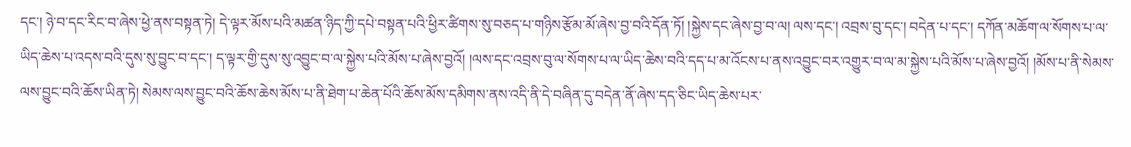དང་། ཉེ་བ་དང་རིང་བ་ཞེས་ཕྱེ་ནས་བསྟན་ཏེ། དེ་ལྟར་མོས་པའི་མཚན་ཉིད་ཀྱི་དཔེ་བསྟན་པའི་ཕྱིར་ཚིགས་སུ་བཅད་པ་གཉིས་རྩོམ་མོ་ཞེས་བྱ་བའི་དོན་ཏོ། །སྐྱེས་དང་ཞེས་བྱ་བ་ལ། ལས་དང་། འབྲས་བུ་དང་། བདེན་པ་དང་། དཀོན་མཆོག་ལ་སོགས་པ་ལ་ཡིད་ཆེས་པ་འདས་བའི་དུས་སུ་བྱུང་བ་དང་། ད་ལྟར་གྱི་དུས་སུ་འབྱུང་བ་ལ་སྐྱེས་པའི་མོས་པ་ཞེས་བྱའོ། །ལས་དང་འབྲས་བུ་ལ་སོགས་པ་ལ་ཡིད་ཆེས་བའི་དད་པ་མ་འོངས་པ་ནས་འབྱུང་བར་འགྱུར་བ་ལ་མ་སྐྱེས་པའི་མོས་པ་ཞེས་བྱའོ། །མོས་པ་ནི་སེམས་ལས་བྱུང་བའི་ཆོས་ཡིན་ཏེ། སེམས་ལས་བྱུང་བའི་ཆོས་ཆེས་མོས་པ་ནི་ཐེག་པ་ཆེན་པོའི་ཆོས་མོས་དམིགས་ནས་འདི་ནི་དེ་བཞིན་དུ་བདེན་ནོ་ཞེས་དད་ཅིང་ཡིད་ཆེས་པར་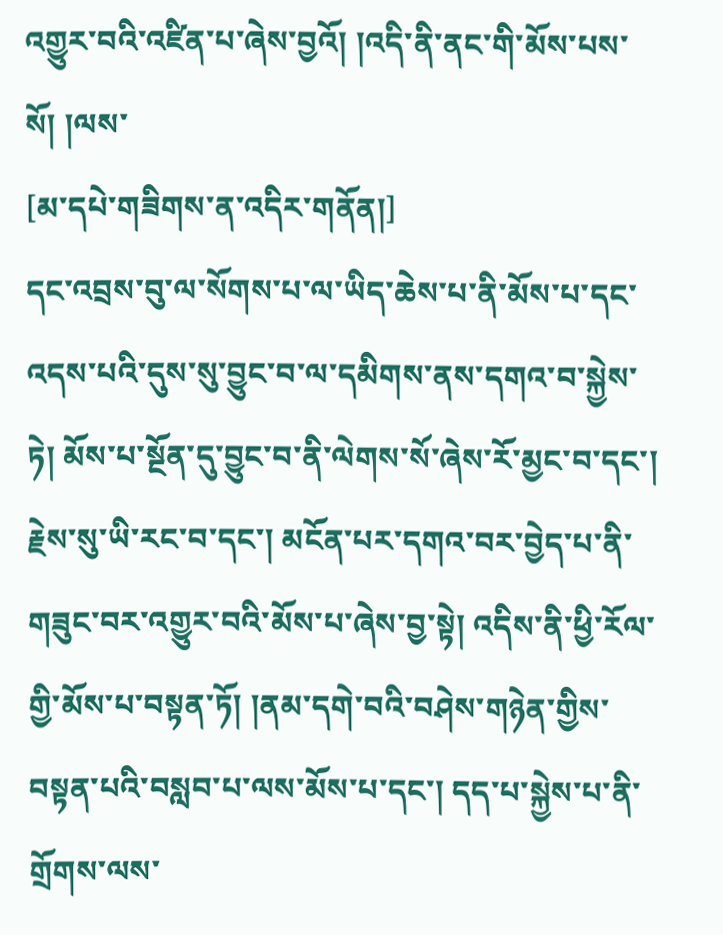འགྱུར་བའི་འཛིན་པ་ཞེས་བྱའོ། །འདི་ནི་ནང་གི་མོས་པས་སོ། །ལས་
[མ་དཔེ་གཟིགས་ན་འདིར་གནོན།]
དང་འབྲས་བུ་ལ་སོགས་པ་ལ་ཡིད་ཆེས་པ་ནི་མོས་པ་དང་འདས་པའི་དུས་སུ་བྱུང་བ་ལ་དམིགས་ནས་དགའ་བ་སྐྱེས་ཏེ། མོས་པ་སྔོན་དུ་བྱུང་བ་ནི་ལེགས་སོ་ཞེས་རོ་མྱང་བ་དང་། རྗེས་སུ་ཡི་རང་བ་དང་། མངོན་པར་དགའ་བར་བྱེད་པ་ནི་གཟུང་བར་འགྱུར་བའི་མོས་པ་ཞེས་བྱ་སྟེ། འདིས་ནི་ཕྱི་རོལ་གྱི་མོས་པ་བསྟན་ཏོ། །ནམ་དགེ་བའི་བཤེས་གཉེན་གྱིས་བསྟན་པའི་བསླབ་པ་ལས་མོས་པ་དང་། དད་པ་སྐྱེས་པ་ནི་གྲོགས་ལས་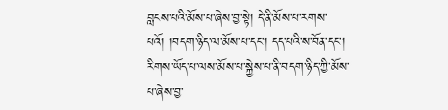བླངས་པའི་མོས་པ་ཞེས་བྱ་སྟེ། དེ་ནི་མོས་པ་རགས་པའོ། །བདག་ཉིད་ལ་མོས་པ་དང་། དད་པའི་ས་བོན་དང་། རིགས་ཡོད་པ་ལས་མོས་པ་སྐྱེས་པ་ནི་བདག་ཉིད་ཀྱི་མོས་པ་ཞེས་བྱ་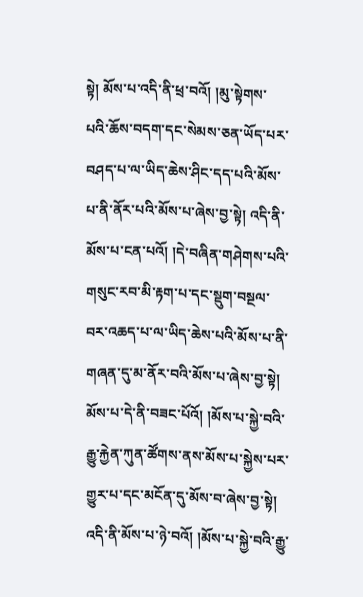སྟེ། མོས་པ་འདི་ནི་ཕྲ་བའོ། །མུ་སྟེགས་པའི་ཆོས་བདག་དང་སེམས་ཅན་ཡོད་པར་བཤད་པ་ལ་ཡིད་ཆེས་ཤིང་དད་པའི་མོས་པ་ནི་ནོར་པའི་མོས་པ་ཞེས་བྱ་སྟེ། འདི་ནི་མོས་པ་ངན་པའོ། །དེ་བཞིན་གཤེགས་པའི་གསུང་རབ་མི་རྟག་པ་དང་སྡུག་བསྔལ་བར་འཆད་པ་ལ་ཡིད་ཆེས་པའི་མོས་པ་ནི་གཞན་དུ་མ་ནོར་བའི་མོས་པ་ཞེས་བྱ་སྟེ། མོས་པ་དེ་ནི་བཟང་པོའོ། །མོས་པ་སྐྱེ་བའི་རྒྱུ་རྐྱེན་ཀུན་ཚོགས་ནས་མོས་པ་སྐྱེས་པར་གྱུར་པ་དང་མངོན་དུ་མོས་བ་ཞེས་བྱ་སྟེ། འདི་ནི་མོས་པ་ཉེ་བའོ། །མོས་པ་སྐྱེ་བའི་རྒྱུ་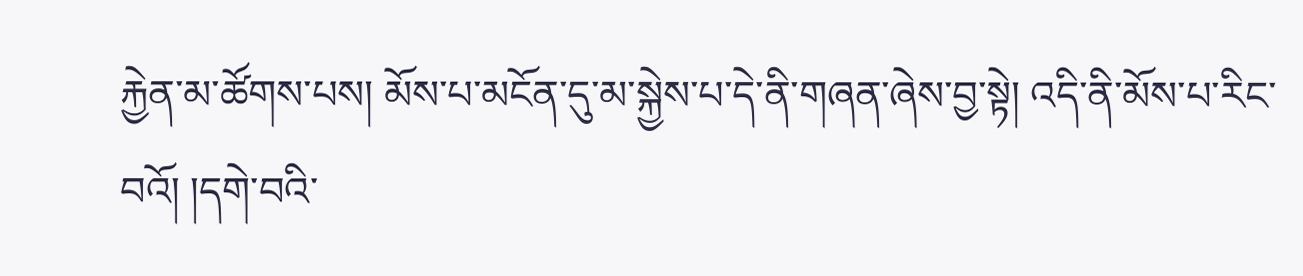རྐྱེན་མ་ཚོགས་པས། མོས་པ་མངོན་དུ་མ་སྐྱེས་པ་དེ་ནི་གཞན་ཞེས་བྱ་སྟེ། འདི་ནི་མོས་པ་རིང་བའོ། །དགེ་བའི་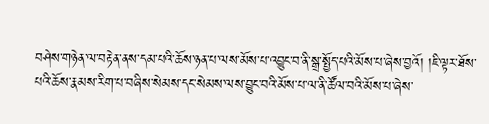བཤེས་གཉེན་ལ་བརྟེན་ནས་དམ་པའི་ཆོས་ཉན་པ་ལས་མོས་པ་འབྱུང་བ་ནི་སྒྲ་སྤྱོད་པའི་མོས་པ་ཞེས་བྱའོ། །ཇི་ལྟར་ཐོས་པའི་ཆོས་རྣམས་རིག་པ་བཞིས་སེམས་དང་སེམས་ལས་བྱུང་བའི་མོས་པ་ལ་ནི་ཚོལ་བའི་མོས་པ་ཞེས་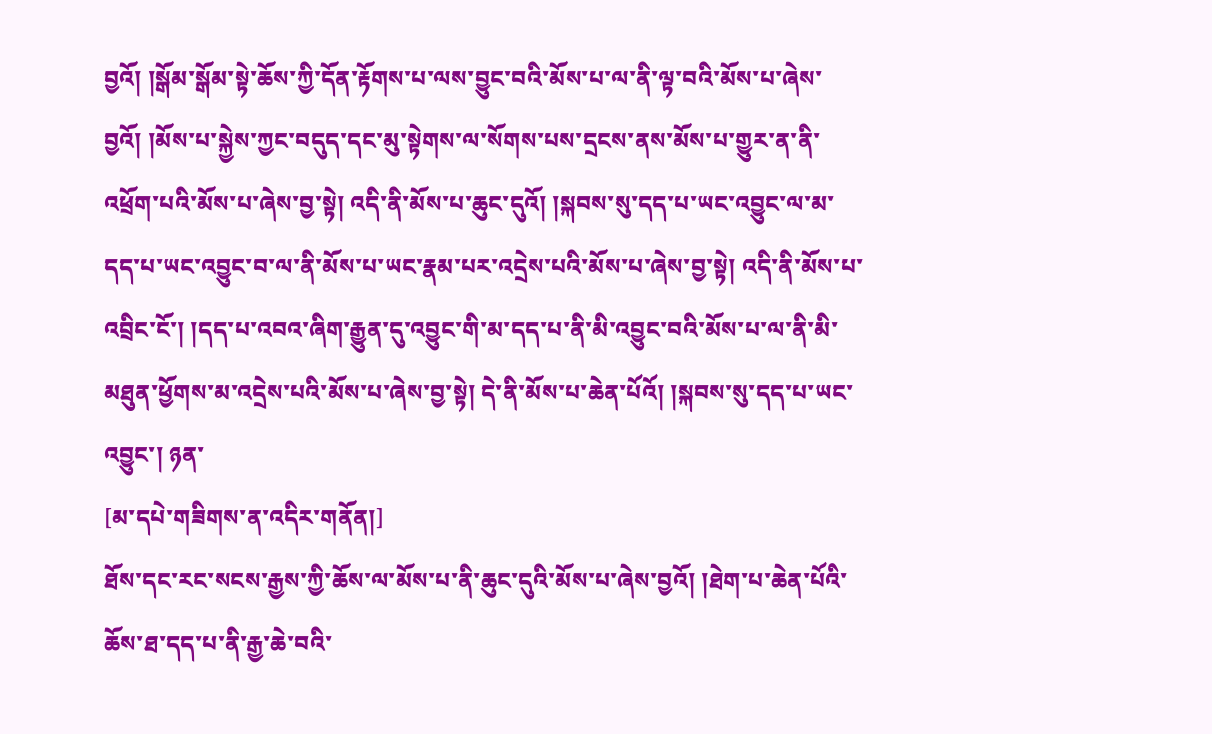བྱའོ། །སྒོམ་སྒོམ་སྟེ་ཆོས་ཀྱི་དོན་རྟོགས་པ་ལས་བྱུང་བའི་མོས་པ་ལ་ནི་ལྟ་བའི་མོས་པ་ཞེས་བྱའོ། །མོས་པ་སྐྱེས་ཀྱང་བདུད་དང་མུ་སྟེགས་ལ་སོགས་པས་དྲངས་ནས་མོས་པ་གྱུར་ན་ནི་འཕྲོག་པའི་མོས་པ་ཞེས་བྱ་སྟེ། འདི་ནི་མོས་པ་ཆུང་དུའོ། །སྐབས་སུ་དད་པ་ཡང་འབྱུང་ལ་མ་དད་པ་ཡང་འབྱུང་བ་ལ་ནི་མོས་པ་ཡང་རྣམ་པར་འདྲེས་པའི་མོས་པ་ཞེས་བྱ་སྟེ། འདི་ནི་མོས་པ་འབྲིང་ངོ་། །དད་པ་འབའ་ཞིག་རྒྱུན་དུ་འབྱུང་གི་མ་དད་པ་ནི་མི་འབྱུང་བའི་མོས་པ་ལ་ནི་མི་མཐུན་ཕྱོགས་མ་འདྲེས་པའི་མོས་པ་ཞེས་བྱ་སྟེ། དེ་ནི་མོས་པ་ཆེན་པོའོ། །སྐབས་སུ་དད་པ་ཡང་འབྱུང་། ཉན་
[མ་དཔེ་གཟིགས་ན་འདིར་གནོན།]
ཐོས་དང་རང་སངས་རྒྱས་ཀྱི་ཆོས་ལ་མོས་པ་ནི་ཆུང་དུའི་མོས་པ་ཞེས་བྱའོ། །ཐེག་པ་ཆེན་པོའི་ཆོས་ཐ་དད་པ་ནི་རྒྱ་ཆེ་བའི་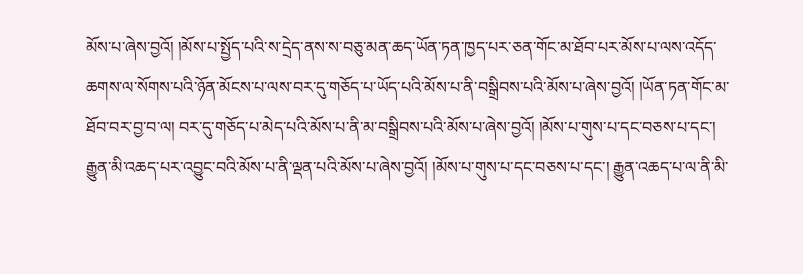མོས་པ་ཞེས་བྱའོ། །མོས་པ་སྤྱོད་པའི་ས་དྲེད་ནས་ས་བཅུ་མན་ཆད་ཡོན་ཏན་ཁྱད་པར་ཅན་གོང་མ་ཐོབ་པར་མོས་པ་ལས་འདོད་ཆགས་ལ་སོགས་པའི་ཉོན་མོངས་པ་ལས་བར་དུ་གཅོད་པ་ཡོད་པའི་མོས་པ་ནི་བསྒྲིབས་པའི་མོས་པ་ཞེས་བྱའོ། །ཡོན་ཏན་གོང་མ་ཐོབ་བར་བྱ་བ་ལ། བར་དུ་གཅོད་པ་མེད་པའི་མོས་པ་ནི་མ་བསྒྲིབས་པའི་མོས་པ་ཞེས་བྱའོ། །མོས་པ་གུས་པ་དང་བཅས་པ་དང་། རྒྱུན་མི་འཆད་པར་འབྱུང་བའི་མོས་པ་ནི་ལྡན་པའི་མོས་པ་ཞེས་བྱའོ། །མོས་པ་གུས་པ་དང་བཅས་པ་དང་། རྒྱུན་འཆད་པ་ལ་ནི་མི་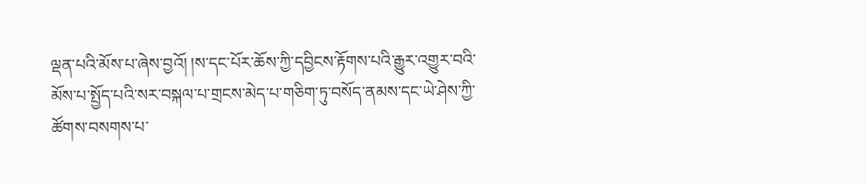ལྡན་པའི་མོས་པ་ཞེས་བྱའོ། །ས་དང་པོར་ཆོས་ཀྱི་དབྱིངས་རྟོགས་པའི་རྒྱུར་འགྱུར་བའི་མོས་པ་སྤྱོད་པའི་སར་བསྐལ་པ་གྲངས་མེད་པ་གཅིག་ཏུ་བསོད་ནམས་དང་ཡེ་ཤེས་ཀྱི་ཚོགས་བསགས་པ་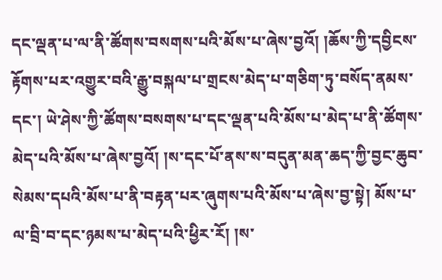དང་ལྡན་པ་ལ་ནི་ཚོགས་བསགས་པའི་མོས་པ་ཞེས་བྱའོ། །ཆོས་ཀྱི་དབྱིངས་རྟོགས་པར་འགྱུར་བའི་རྒྱུ་བསྐལ་པ་གྲངས་མེད་པ་གཅིག་ཏུ་བསོད་ནམས་དང་། ཡེ་ཤེས་ཀྱི་ཚོགས་བསགས་པ་དང་ལྡན་པའི་མོས་པ་མེད་པ་ནི་ཚོགས་མེད་པའི་མོས་པ་ཞེས་བྱའོ། །ས་དང་པོ་ནས་ས་བདུན་མན་ཆད་ཀྱི་བྱང་ཆུབ་སེམས་དཔའི་མོས་པ་ནི་བརྟན་པར་ཞུགས་པའི་མོས་པ་ཞེས་བྱ་སྟེ། མོས་པ་ལ་བྲི་བ་དང་ཉམས་པ་མེད་པའི་ཕྱིར་རོ། །ས་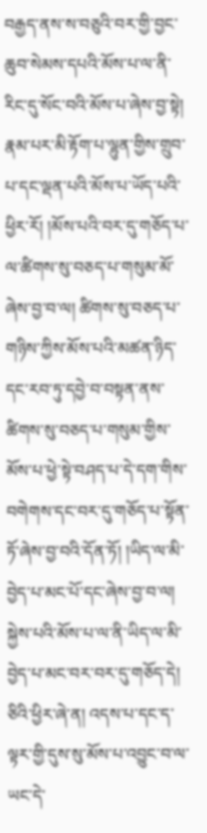བརྒྱད་ནས་ས་བཅུའི་བར་གྱི་བྱང་ཆུབ་སེམས་དཔའི་མོས་པ་ལ་ནི་རིང་དུ་སོང་བའི་མོས་པ་ཞེས་བྱ་སྟེ། རྣམ་པར་མི་རྟོག་པ་ལྷུན་གྱིས་གྲུབ་པ་དང་ལྡན་པའི་མོས་པ་ཡོད་པའི་ཕྱིར་རོ། །མོས་པའི་བར་དུ་གཅོད་པ་ལ་ཚིགས་སུ་བཅད་པ་གསུམ་མོ་ཞེས་བྱ་བ་ལ། ཚིགས་སུ་བཅད་པ་གཉིས་ཀྱིས་མོས་པའི་མཚན་ཉིད་དང་རབ་ཏུ་དབྱེ་བ་བསྟན་ནས་ཚིགས་སུ་བཅད་པ་གསུམ་གྱིས་མོས་པ་ཕྱེ་སྟེ་བཤད་པ་དེ་དག་གིས་བགེགས་དང་བར་དུ་གཅོད་པ་སྟོན་ཏོ་ཞེས་བྱ་བའི་དོན་ཏོ། །ཡིད་ལ་མི་བྱེད་པ་མང་པོ་དང་ཞེས་བྱ་བ་ལ། སྐྱེས་པའི་མོས་པ་ལ་ནི་ཡིད་ལ་མི་བྱེད་པ་མང་བར་བར་དུ་གཅོད་དེ། ཅིའི་ཕྱིར་ཞེ་ན། འདས་པ་དང་ད་ལྟར་གྱི་དུས་སུ་མོས་པ་འབྱུང་བ་ལ་ཡང་དེ་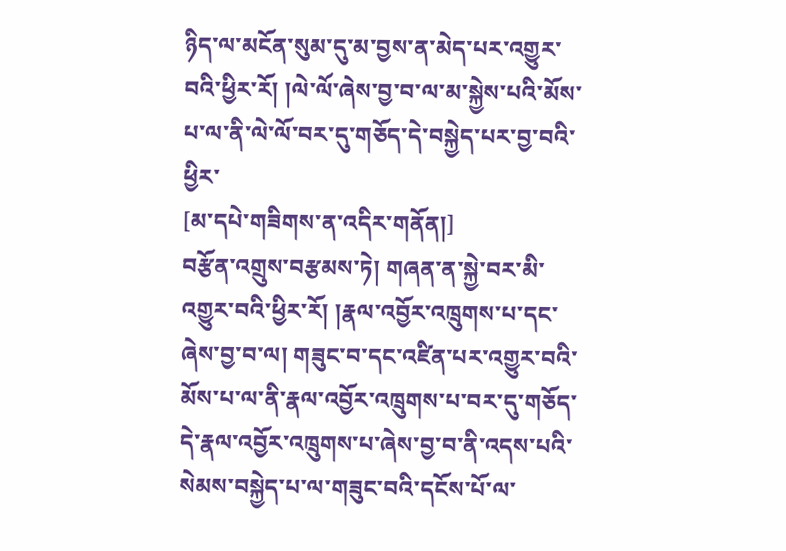ཉིད་ལ་མངོན་སུམ་དུ་མ་བྱས་ན་མེད་པར་འགྱུར་བའི་ཕྱིར་རོ། །ལེ་ལོ་ཞེས་བྱ་བ་ལ་མ་སྐྱེས་པའི་མོས་པ་ལ་ནི་ལེ་ལོ་བར་དུ་གཅོད་དེ་བསྐྱེད་པར་བྱ་བའི་ཕྱིར་
[མ་དཔེ་གཟིགས་ན་འདིར་གནོན།]
བརྩོན་འགྲུས་བརྩམས་ཏེ། གཞན་ན་སྐྱེ་བར་མི་འགྱུར་བའི་ཕྱིར་རོ། །རྣལ་འབྱོར་འཁྲུགས་པ་དང་ཞེས་བྱ་བ་ལ། གཟུང་བ་དང་འཛིན་པར་འགྱུར་བའི་མོས་པ་ལ་ནི་རྣལ་འབྱོར་འཁྲུགས་པ་བར་དུ་གཅོད་དེ་རྣལ་འབྱོར་འཁྲུགས་པ་ཞེས་བྱ་བ་ནི་འདས་པའི་སེམས་བསྐྱེད་པ་ལ་གཟུང་བའི་དངོས་པོ་ལ་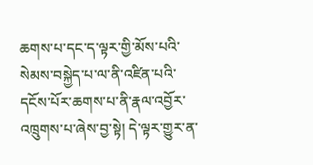ཆགས་པ་དང་ད་ལྟར་གྱི་མོས་པའི་སེམས་བསྐྱེད་པ་ལ་ནི་འཛིན་པའི་དངོས་པོར་ཆགས་པ་ནི་རྣལ་འབྱོར་འཁྲུགས་པ་ཞེས་བྱ་སྟེ། དེ་ལྟར་གྱུར་ན་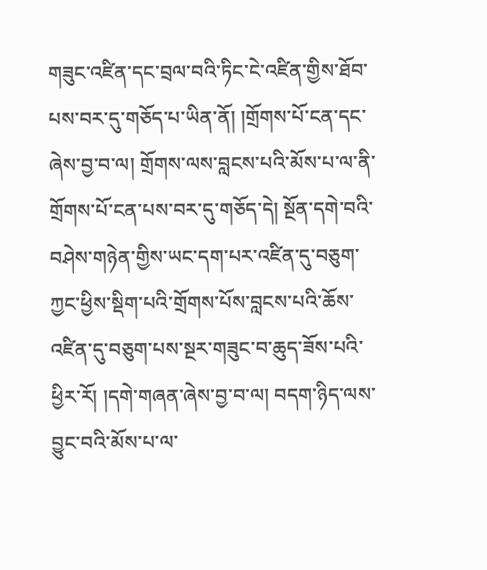གཟུང་འཛིན་དང་བྲལ་བའི་ཏིང་ངེ་འཛིན་གྱིས་ཐོབ་པས་བར་དུ་གཅོད་པ་ཡིན་ནོ། །གྲོགས་པོ་ངན་དང་ཞེས་བྱ་བ་ལ། གྲོགས་ལས་བླངས་པའི་མོས་པ་ལ་ནི་གྲོགས་པོ་ངན་པས་བར་དུ་གཅོད་དེ། སྔོན་དགེ་བའི་བཤེས་གཉེན་གྱིས་ཡང་དག་པར་འཛིན་དུ་བཅུག་ཀྱང་ཕྱིས་སྡིག་པའི་གྲོགས་པོས་བླངས་པའི་ཆོས་འཛིན་དུ་བཅུག་པས་སྔར་གཟུང་བ་ཆུད་ཟོས་པའི་ཕྱིར་རོ། །དགེ་གཞན་ཞེས་བྱ་བ་ལ། བདག་ཉིད་ལས་བྱུང་བའི་མོས་པ་ལ་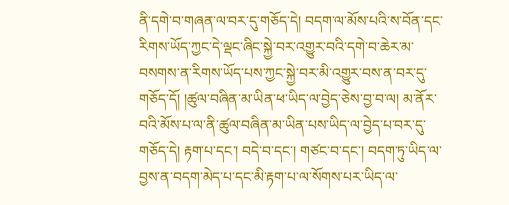ནི་དགེ་བ་གཞན་ལ་བར་དུ་གཅོད་དེ། བདག་ལ་མོས་པའི་ས་བོན་དང་རིགས་ཡོད་ཀྱང་དེ་ལྡང་ཞིང་སྐྱེ་བར་འགྱུར་བའི་དགེ་བ་ཆེར་མ་བསགས་ན་རིགས་ཡོད་པས་ཀྱང་སྐྱེ་བར་མི་འགྱུར་བས་ན་བར་དུ་གཅོད་དོ། །ཚུལ་བཞིན་མ་ཡིན་ཕ་ཡིད་ལ་བྱེད་ཅེས་བྱ་བ་ལ། མ་ནོར་བའི་མོས་པ་ལ་ནི་ཚུལ་བཞིན་མ་ཡིན་པས་ཡིད་ལ་བྱེད་པ་བར་དུ་གཅོད་དེ། རྟག་པ་དང་། བདེ་བ་དང་། གཙང་བ་དང་། བདག་ཏུ་ཡིད་ལ་བྱས་ན་བདག་མེད་པ་དང་མི་རྟག་པ་ལ་སོགས་པར་ཡིད་ལ་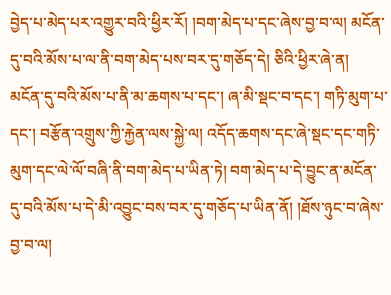བྱེད་པ་མེད་པར་འགྱུར་བའི་ཕྱིར་རོ། །བག་མེད་པ་དང་ཞེས་བྱ་བ་ལ། མངོན་དུ་བའི་མོས་པ་ལ་ནི་བག་མེད་པས་བར་དུ་གཅོད་དེ། ཅིའི་ཕྱིར་ཞེ་ན། མངོན་དུ་བའི་མོས་པ་ནི་མ་ཆགས་པ་དང་། ཞ་མི་སྡང་བ་དང་། གཏི་མུག་པ་དང་། བརྩོན་འགྲུས་ཀྱི་རྐྱེན་ལས་སྐྱེ་ལ། འདོད་ཆགས་དང་ཞེ་སྡང་དང་གཏི་མུག་དང་ལེ་ལོ་བཞི་ནི་བག་མེད་པ་ཡིན་ཏེ། བག་མེད་པ་དེ་བྱུང་ན་མངོན་དུ་བའི་མོས་པ་དེ་མི་འབྱུང་བས་བར་དུ་གཅོད་པ་ཡིན་ནོ། །ཐོས་ཉུང་བ་ཞེས་བྱ་བ་ལ།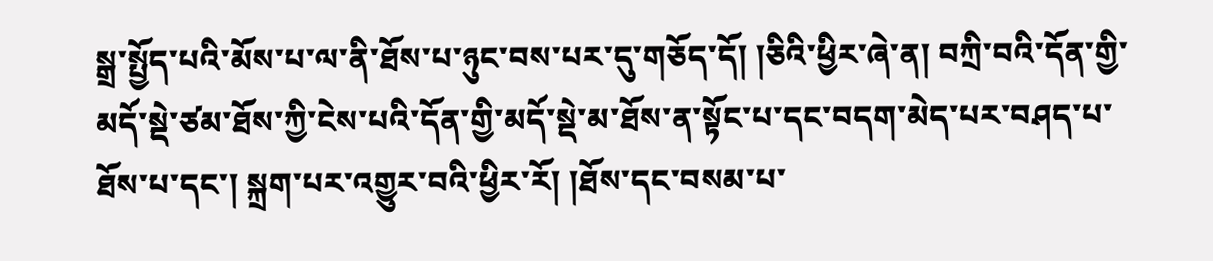སྒྲ་སྤྱོད་པའི་མོས་པ་ལ་ནི་ཐོས་པ་ཉུང་བས་པར་དུ་གཅོད་དོ། །ཅིའི་ཕྱིར་ཞེ་ན། བཀྲི་བའི་དོན་གྱི་མདོ་སྡེ་ཙམ་ཐོས་ཀྱི་ངེས་པའི་དོན་གྱི་མདོ་སྡེ་མ་ཐོས་ན་སྟོང་པ་དང་བདག་མེད་པར་བཤད་པ་ཐོས་པ་དང་། སྐྲག་པར་འགྱུར་བའི་ཕྱིར་རོ། །ཐོས་དང་བསམ་པ་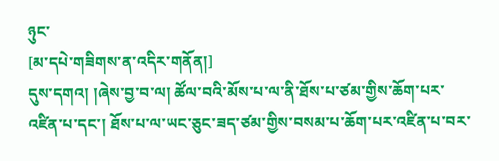ཉུང་
[མ་དཔེ་གཟིགས་ན་འདིར་གནོན།]
དུས་དགའ། །ཞེས་བྱ་བ་ལ། ཚོལ་བའི་མོས་པ་ལ་ནི་ཐོས་པ་ཙམ་གྱིས་ཆོག་པར་འཛིན་པ་དང་། ཐོས་པ་ལ་ཡང་ཅུང་ཟད་ཙམ་གྱིས་བསམ་པ་ཆོག་པར་འཛིན་པ་བར་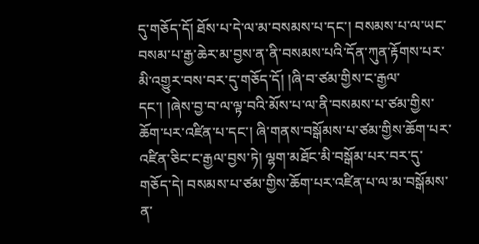དུ་གཅོད་དོ། ཐོས་པ་དེ་ལ་མ་བསམས་པ་དང་། བསམས་པ་ལ་ཡང་བསམ་པ་རྒྱ་ཆེར་མ་བྱས་ན་ནི་བསམས་པའི་དོན་ཀུན་རྟོགས་པར་མི་འགྱུར་བས་བར་དུ་གཅོད་དོ། །ཞི་བ་ཙམ་གྱིས་ང་རྒྱལ་དང་། །ཞེས་བྱ་བ་ལ་ལྟ་བའི་མོས་པ་ལ་ནི་བསམས་པ་ཙམ་གྱིས་ཆོག་པར་འཛིན་པ་དང་། ཞི་གནས་བསྒོམས་པ་ཙམ་གྱིས་ཆོག་པར་འཛིན་ཅིང་ང་རྒྱལ་བྱས་ཏེ། ལྷག་མཐོང་མི་བསྒོམ་པར་བར་དུ་གཅོད་དེ། བསམས་པ་ཙམ་གྱིས་ཆོག་པར་འཛིན་པ་ལ་མ་བསྒོམས་ན་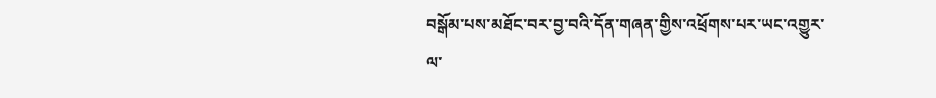བསྒོམ་པས་མཐོང་བར་བྱ་བའི་དོན་གཞན་གྱིས་འཕྲོགས་པར་ཡང་འགྱུར་ལ་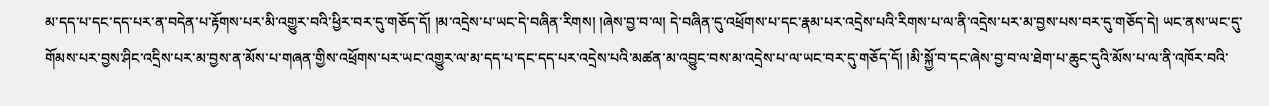མ་དད་པ་དང་དད་པར་ན་བདེན་པ་རྟོགས་པར་མི་འགྱུར་བའི་ཕྱིར་བར་དུ་གཅོད་དོ། །མ་འདྲེས་པ་ཡང་དེ་བཞིན་རིགས། །ཞེས་བྱ་བ་ལ། དེ་བཞིན་དུ་འཕྲོགས་པ་དང་རྣམ་པར་འདྲེས་པའི་རིགས་པ་ལ་ནི་འདྲེས་པར་མ་བྱས་པས་བར་དུ་གཅོད་དེ། ཡང་ནས་ཡང་དུ་གོམས་པར་བྱས་ཤིང་འདྲིས་པར་མ་བྱས་ན་མོས་པ་གཞན་གྱིས་འཕྲོགས་པར་ཡང་འགྱུར་ལ་མ་དད་པ་དང་དད་པར་འདྲེས་པའི་མཚན་མ་འབྱུང་བས་མ་འདྲེས་པ་ལ་ཡང་བར་དུ་གཅོད་དོ། །མི་སྐྱོ་བ་དང་ཞེས་བྱ་བ་ལ་ཐེག་པ་ཆུང་དུའི་མོས་པ་ལ་ནི་འཁོར་བའི་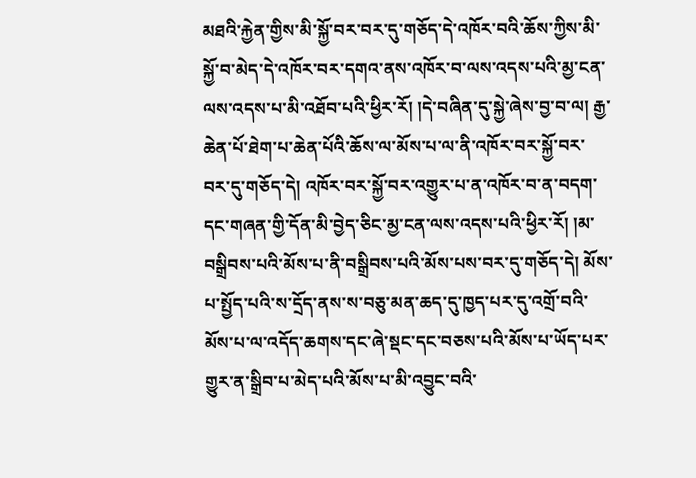མཐའི་རྐྱེན་གྱིས་མི་སྐྱོ་བར་བར་དུ་གཅོད་དེ་འཁོར་བའི་ཆོས་ཀྱིས་མི་སྐྱོ་བ་མེད་དེ་འཁོར་བར་དགའ་ནས་འཁོར་བ་ལས་འདས་པའི་མྱ་ངན་ལས་འདས་པ་མི་འཐོབ་པའི་ཕྱིར་རོ། །དེ་བཞིན་དུ་སྐྱེ་ཞེས་བྱ་བ་ལ། རྒྱ་ཆེན་པོ་ཐེག་པ་ཆེན་པོའི་ཆོས་ལ་མོས་པ་ལ་ནི་འཁོར་བར་སྐྱོ་བར་བར་དུ་གཅོད་དེ། འཁོར་བར་སྐྱོ་བར་འགྱུར་པ་ན་འཁོར་བ་ན་བདག་དང་གཞན་གྱི་དོན་མི་བྱེད་ཅིང་མྱ་ངན་ལས་འདས་པའི་ཕྱིར་རོ། །མ་བསྒྲིབས་པའི་མོས་པ་ནི་བསྒྲིབས་པའི་མོས་པས་བར་དུ་གཅོད་དེ། མོས་པ་སྤྱོད་པའི་ས་དྲོད་ནས་ས་བཅུ་མན་ཆད་དུ་ཁྱད་པར་དུ་འགྲོ་བའི་མོས་པ་ལ་འདོད་ཆགས་དང་ཞེ་སྡང་དང་བཅས་པའི་མོས་པ་ཡོད་པར་གྱུར་ན་སྒྲིབ་པ་མེད་པའི་མོས་པ་མི་འབྱུང་བའི་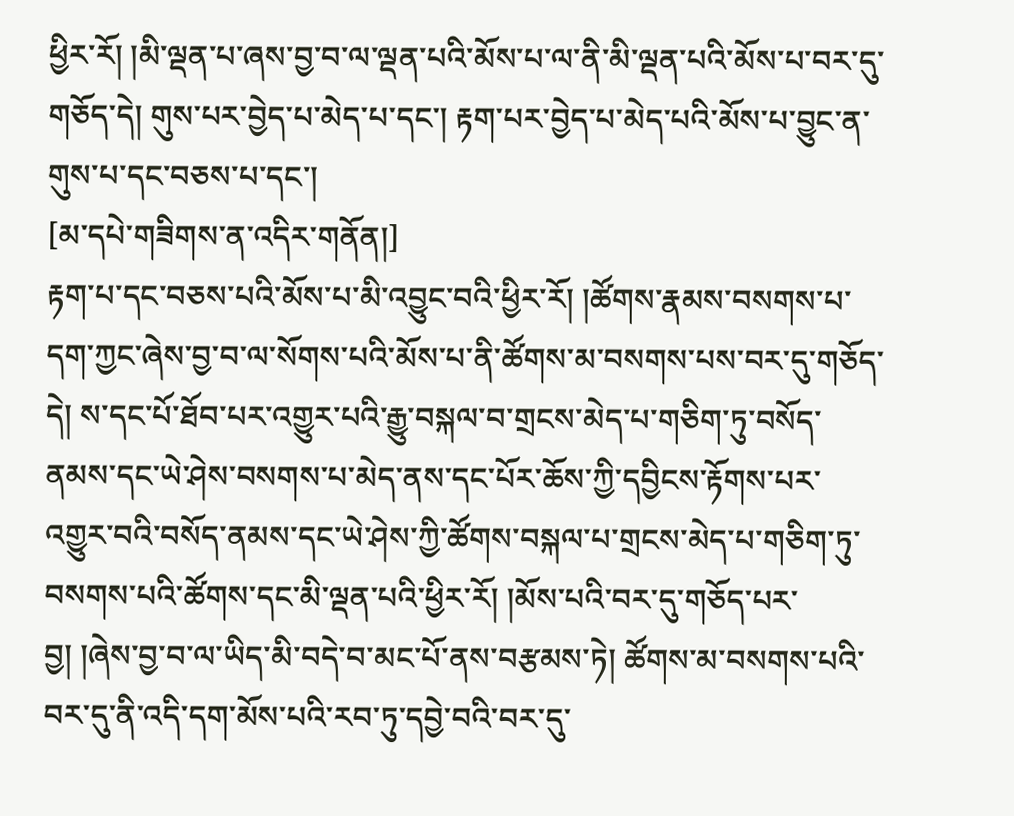ཕྱིར་རོ། །མི་ལྡན་པ་ཞས་བྱ་བ་ལ་ལྡན་པའི་མོས་པ་ལ་ནི་མི་ལྡན་པའི་མོས་པ་བར་དུ་གཅོད་དེ། གུས་པར་བྱེད་པ་མེད་པ་དང་། རྟག་པར་བྱེད་པ་མེད་པའི་མོས་པ་བྱུང་ན་གུས་པ་དང་བཅས་པ་དང་།
[མ་དཔེ་གཟིགས་ན་འདིར་གནོན།]
རྟག་པ་དང་བཅས་པའི་མོས་པ་མི་འབྱུང་བའི་ཕྱིར་རོ། །ཚོགས་རྣམས་བསགས་པ་དག་ཀྱང་ཞེས་བྱ་བ་ལ་སོགས་པའི་མོས་པ་ནི་ཚོགས་མ་བསགས་པས་བར་དུ་གཅོད་དེ། ས་དང་པོ་ཐོབ་པར་འགྱུར་པའི་རྒྱུ་བསྐལ་བ་གྲངས་མེད་པ་གཅིག་ཏུ་བསོད་ནམས་དང་ཡེ་ཤེས་བསགས་པ་མེད་ནས་དང་པོར་ཆོས་ཀྱི་དབྱིངས་རྟོགས་པར་འགྱུར་བའི་བསོད་ནམས་དང་ཡེ་ཤེས་ཀྱི་ཚོགས་བསྐལ་པ་གྲངས་མེད་པ་གཅིག་ཏུ་བསགས་པའི་ཚོགས་དང་མི་ལྡན་པའི་ཕྱིར་རོ། །མོས་པའི་བར་དུ་གཅོད་པར་བྱ། །ཞེས་བྱ་བ་ལ་ཡིད་མི་བདེ་བ་མང་པོ་ནས་བརྩམས་ཏེ། ཚོགས་མ་བསགས་པའི་བར་དུ་ནི་འདི་དག་མོས་པའི་རབ་ཏུ་དབྱེ་བའི་བར་དུ་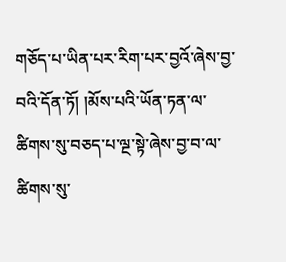གཅོད་པ་ཡིན་པར་རིག་པར་བྱའོ་ཞེས་བྱ་བའི་དོན་ཏོ། །མོས་པའི་ཡོན་ཏན་ལ་ཚིགས་སུ་བཅད་པ་ལྔ་སྟེ་ཞེས་བྱ་བ་ལ་ཚིགས་སུ་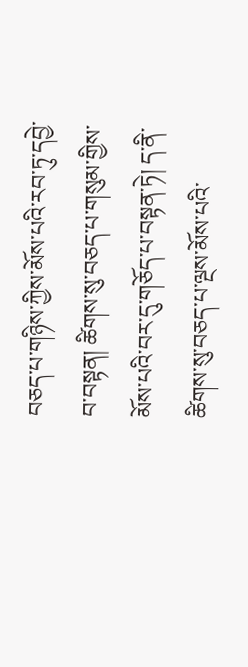བཅད་པ་གཉིས་ཀྱིས་མོས་པའི་རབ་ཏུ་དབྱེ་བ་བསྟན། ཚིགས་སུ་བཅད་པ་གསུམ་གྱིས་མོས་པའི་བར་དུ་གཅོད་པ་བསྟན་ཏེ། ད་ནི་ཚིགས་སུ་བཅད་པ་ལྔས་མོས་པའི་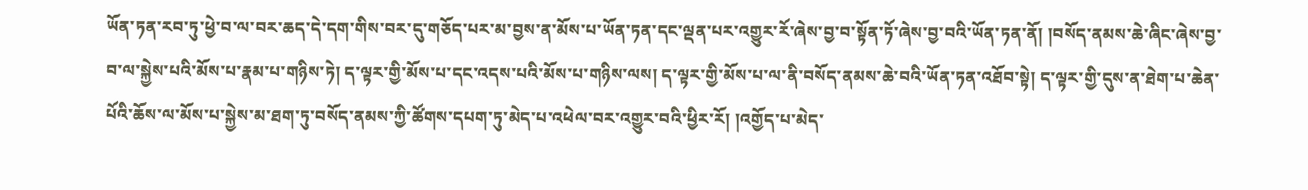ཡོན་ཏན་རབ་ཏུ་ཕྱེ་བ་ལ་བར་ཆད་དེ་དག་གིས་བར་དུ་གཅོད་པར་མ་བྱས་ན་མོས་པ་ཡོན་ཏན་དང་ལྡན་པར་འགྱུར་རོ་ཞེས་བྱ་བ་སྟོན་ཏོ་ཞེས་བྱ་བའི་ཡོན་ཏན་ནོ། །བསོད་ནམས་ཆེ་ཞིང་ཞེས་བྱ་བ་ལ་སྐྱེས་པའི་མོས་པ་རྣམ་པ་གཉིས་ཏེ། ད་ལྟར་གྱི་མོས་པ་དང་འདས་པའི་མོས་པ་གཉིས་ལས། ད་ལྟར་གྱི་མོས་པ་ལ་ནི་བསོད་ནམས་ཆེ་བའི་ཡོན་ཏན་འཐོབ་སྟེ། ད་ལྟར་གྱི་དུས་ན་ཐེག་པ་ཆེན་པོའི་ཆོས་ལ་མོས་པ་སྐྱེས་མ་ཐག་ཏུ་བསོད་ནམས་ཀྱི་ཚོགས་དཔག་ཏུ་མེད་པ་འཕེལ་བར་འགྱུར་བའི་ཕྱིར་རོ། །འགྱོད་པ་མེད་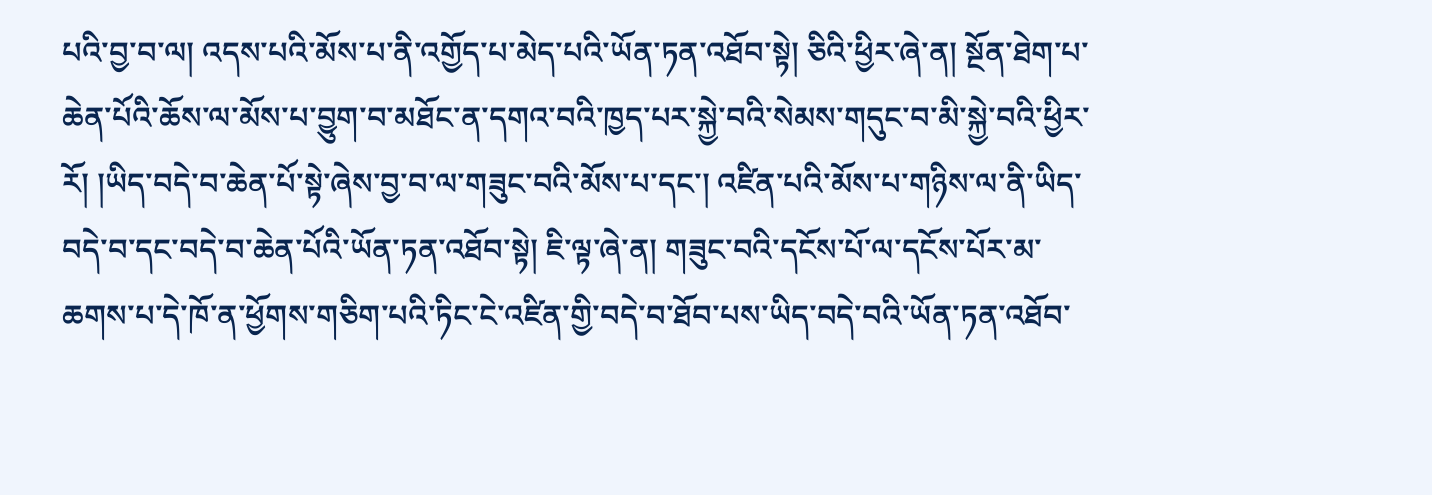པའི་བྱ་བ་ལ། འདས་པའི་མོས་པ་ནི་འགྱོད་པ་མེད་པའི་ཡོན་ཏན་འཐོབ་སྟེ། ཅིའི་ཕྱིར་ཞེ་ན། སྔོན་ཐེག་པ་ཆེན་པོའི་ཆོས་ལ་མོས་པ་བྱུག་བ་མཐོང་ན་དགའ་བའི་ཁྱད་པར་སྐྱེ་བའི་སེམས་གདུང་བ་མི་སྐྱེ་བའི་ཕྱིར་རོ། །ཡིད་བདེ་བ་ཆེན་པོ་སྟེ་ཞེས་བྱ་བ་ལ་གཟུང་བའི་མོས་པ་དང་། འཛིན་པའི་མོས་པ་གཉིས་ལ་ནི་ཡིད་བདེ་བ་དང་བདེ་བ་ཆེན་པོའི་ཡོན་ཏན་འཐོབ་སྟེ། ཇི་ལྟ་ཞེ་ན། གཟུང་བའི་དངོས་པོ་ལ་དངོས་པོར་མ་ཆགས་པ་དེ་ཁོ་ན་ཕྱོགས་གཅིག་པའི་ཏིང་ངེ་འཛིན་གྱི་བདེ་བ་ཐོབ་པས་ཡིད་བདེ་བའི་ཡོན་ཏན་འཐོབ་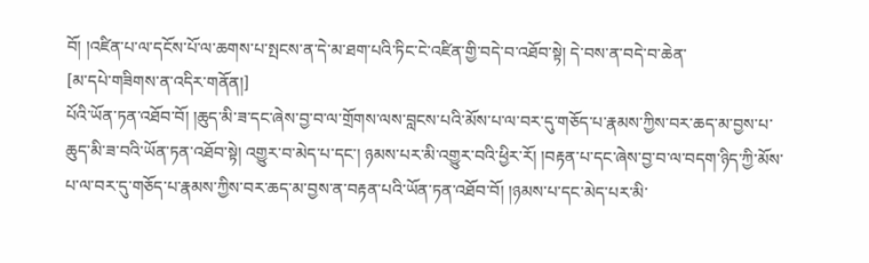བོ། །འཛིན་པ་ལ་དངོས་པོ་ལ་ཆགས་པ་སྤངས་ན་དེ་མ་ཐག་པའི་ཏིང་ངེ་འཛིན་གྱི་བདེ་བ་འཐོབ་སྟེ། དེ་བས་ན་བདེ་བ་ཆེན་
[མ་དཔེ་གཟིགས་ན་འདིར་གནོན།]
པོའི་ཡོན་ཏན་འཐོབ་བོ། །ཆུད་མི་ཟ་དང་ཞེས་བྱ་བ་ལ་གྲོགས་ལས་བླངས་པའི་མོས་པ་ལ་བར་དུ་གཅོད་པ་རྣམས་ཀྱིས་བར་ཆད་མ་བྱས་པ་ཆུད་མི་ཟ་བའི་ཡོན་ཏན་འཐོབ་སྟེ། འགྱུར་བ་མེད་པ་དང་། ཉམས་པར་མི་འགྱུར་བའི་ཕྱིར་རོ། །བརྟན་པ་དང་ཞེས་བྱ་བ་ལ་བདག་ཉིད་ཀྱི་མོས་པ་ལ་བར་དུ་གཅོད་པ་རྣམས་ཀྱིས་བར་ཆད་མ་བྱས་ན་བརྟན་པའི་ཡོན་ཏན་འཐོབ་བོ། །ཉམས་པ་དང་མེད་པར་མི་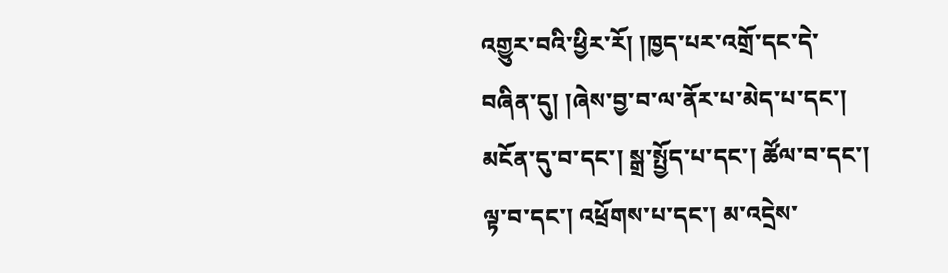འགྱུར་བའི་ཕྱིར་རོ། །ཁྱད་པར་འགྲོ་དང་དེ་བཞིན་དུ། །ཞེས་བྱ་བ་ལ་ནོར་པ་མེད་པ་དང་། མངོན་དུ་བ་དང་། སྒྲ་སྤྱོད་པ་དང་། ཚོལ་བ་དང་། ལྟ་བ་དང་། འཕྲོགས་པ་དང་། མ་འདྲེས་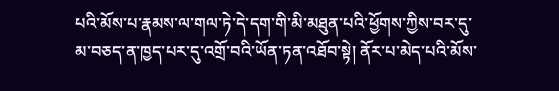པའི་མོས་པ་རྣམས་ལ་གལ་ཏེ་དེ་དག་གི་མི་མཐུན་པའི་ཕྱོགས་ཀྱིས་བར་དུ་མ་བཅད་ན་ཁྱད་པར་དུ་འགྲོ་བའི་ཡོན་ཏན་འཐོབ་སྟེ། ནོར་པ་མེད་པའི་མོས་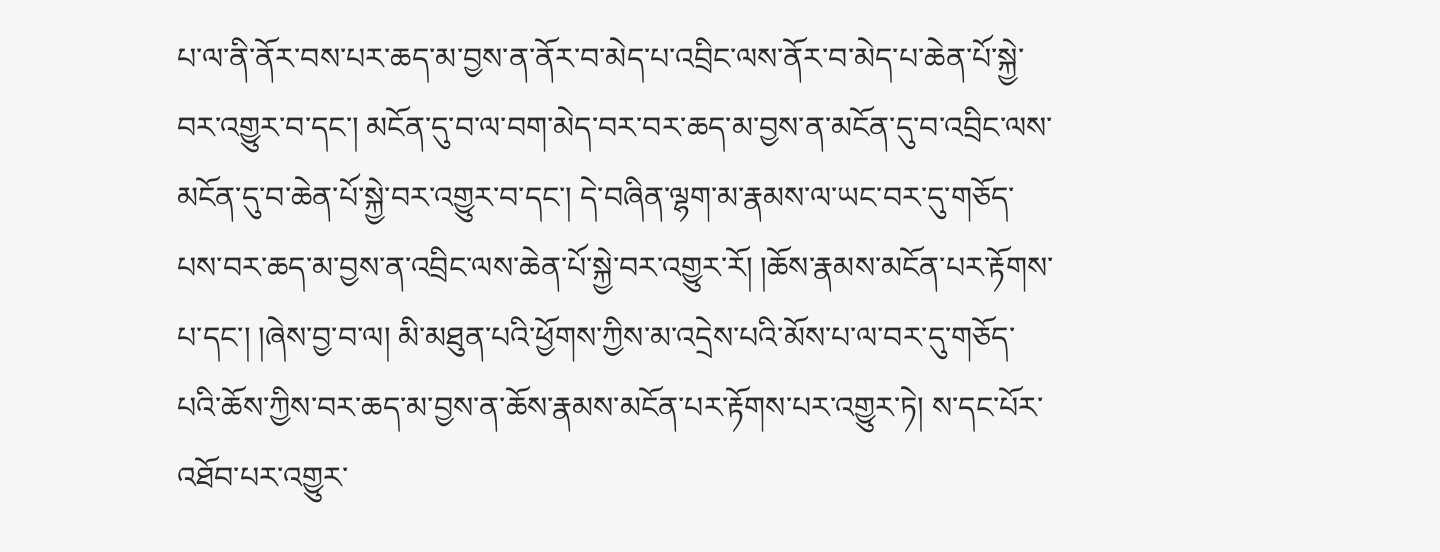པ་ལ་ནི་ནོར་བས་པར་ཆད་མ་བྱས་ན་ནོར་བ་མེད་པ་འབྲིང་ལས་ནོར་བ་མེད་པ་ཆེན་པོ་སྐྱེ་བར་འགྱུར་བ་དང་། མངོན་དུ་བ་ལ་བག་མེད་བར་བར་ཆད་མ་བྱས་ན་མངོན་དུ་བ་འབྲིང་ལས་མངོན་དུ་བ་ཆེན་པོ་སྐྱེ་བར་འགྱུར་བ་དང་། དེ་བཞིན་ལྷག་མ་རྣམས་ལ་ཡང་བར་དུ་གཅོད་པས་བར་ཆད་མ་བྱས་ན་འབྲིང་ལས་ཆེན་པོ་སྐྱེ་བར་འགྱུར་རོ། །ཆོས་རྣམས་མངོན་པར་རྟོགས་པ་དང་། །ཞེས་བྱ་བ་ལ། མི་མཐུན་པའི་ཕྱོགས་ཀྱིས་མ་འདྲེས་པའི་མོས་པ་ལ་བར་དུ་གཅོད་པའི་ཆོས་ཀྱིས་བར་ཆད་མ་བྱས་ན་ཆོས་རྣམས་མངོན་པར་རྟོགས་པར་འགྱུར་ཏེ། ས་དང་པོར་འཐོབ་པར་འགྱུར་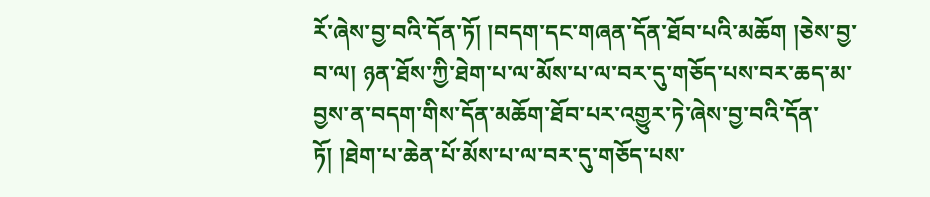རོ་ཞེས་བྱ་བའི་དོན་ཏོ། །བདག་དང་གཞན་དོན་ཐོབ་པའི་མཆོག །ཅེས་བྱ་བ་ལ། ཉན་ཐོས་ཀྱི་ཐེག་པ་ལ་མོས་པ་ལ་བར་དུ་གཅོད་པས་བར་ཆད་མ་བྱས་ན་བདག་གིས་དོན་མཆོག་ཐོབ་པར་འགྱུར་ཏེ་ཞེས་བྱ་བའི་དོན་ཏོ། །ཐེག་པ་ཆེན་པོ་མོས་པ་ལ་བར་དུ་གཅོད་པས་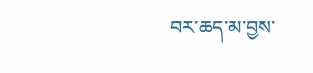བར་ཆད་མ་བྱས་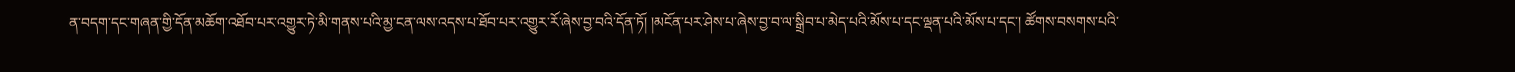ན་བདག་དང་གཞན་གྱི་དོན་མཆོག་འཐོབ་པར་འགྱུར་ཏེ་མི་གནས་པའི་མྱ་ངན་ལས་འདས་པ་ཐོབ་པར་འགྱུར་རོ་ཞེས་བྱ་བའི་དོན་ཏོ། །མངོན་པར་ཤེས་པ་ཞེས་བྱ་བ་ལ་སྒྲིབ་པ་མེད་པའི་མོས་པ་དང་ལྡན་པའི་མོས་པ་དང་། ཚོགས་བསགས་པའི་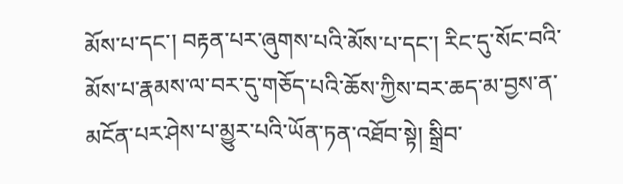མོས་པ་དང་། བརྟན་པར་ཞུགས་པའི་མོས་པ་དང་། རིང་དུ་སོང་བའི་མོས་པ་རྣམས་ལ་བར་དུ་གཅོད་པའི་ཆོས་ཀྱིས་བར་ཆད་མ་བྱས་ན་མངོན་པར་ཤེས་པ་མྱུར་པའི་ཡོན་ཏན་འཐོབ་སྟེ། སྒྲིབ་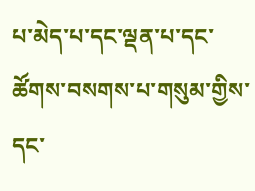པ་མེད་པ་དང་ལྡན་པ་དང་ཚོགས་བསགས་པ་གསུམ་གྱིས་དང་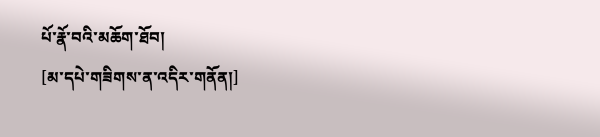པོ་རྣོ་བའི་མཆོག་ཐོབ།
[མ་དཔེ་གཟིགས་ན་འདིར་གནོན།]